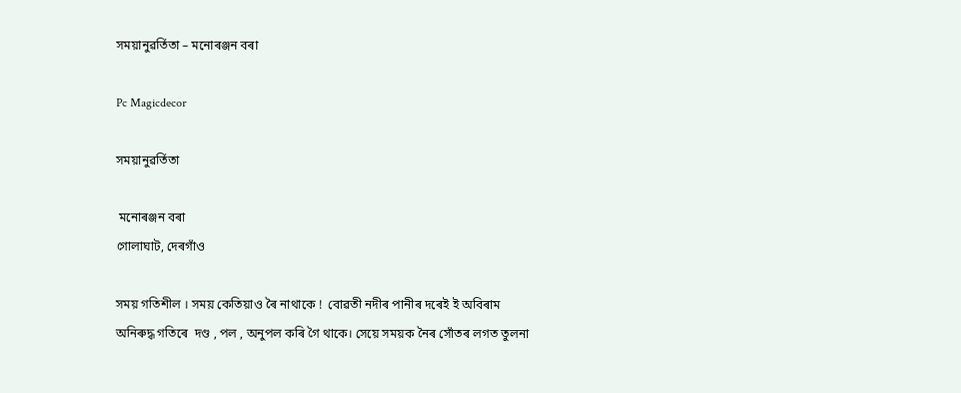সময়ানুৱৰ্তিতা – মনোৰঞ্জন বৰা

Pc Magicdecor

সময়ানুৱৰ্তিতা

 মনোৰঞ্জন বৰা
গোলাঘাট, দেৰগাঁও

সময় গতিশীল । সময় কেতিয়াও ৰৈ নাথাকে !  বোৱতী নদীৰ পানীৰ দৰেই ই অবিৰাম অনিৰুদ্ধ গতিৰে  দণ্ড , পল , অনুপল কৰি গৈ থাকে। সেয়ে সময়ক নৈৰ সোঁতৰ লগত তুলনা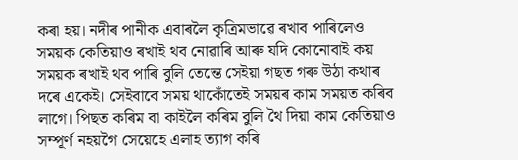কৰা হয়। নদীৰ পানীক এবাৰলৈ কৃত্ৰিমভাৱে ৰখাব পাৰিলেও সময়ক কেতিয়াও ৰখাই থব নোৱাৰি আৰু যদি কোনোবাই কয় সময়ক ৰখাই থব পাৰি বুলি তেন্তে সেইয়া গছত গৰু উঠা কথাৰ দৰে একেই। সেইবাবে সময় থাকোঁতেই সময়ৰ কাম সময়ত কৰিব লাগে। পিছত কৰিম বা কাইলৈ কৰিম বুলি থৈ দিয়া কাম কেতিয়াও সম্পূৰ্ণ নহয়গৈ সেয়েহে এলাহ ত্যাগ কৰি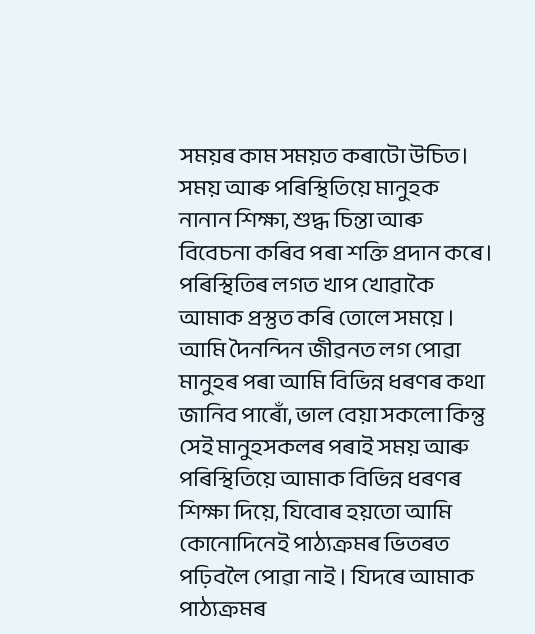সময়ৰ কাম সময়ত কৰাটো উচিত। সময় আৰু পৰিস্থিতিয়ে মানুহক নানান শিক্ষা, শুদ্ধ চিন্তা আৰু বিবেচনা কৰিব পৰা শক্তি প্ৰদান কৰে। পৰিস্থিতিৰ লগত খাপ খোৱাকৈ আমাক প্ৰস্তুত কৰি তোলে সময়ে । আমি দৈনন্দিন জীৱনত লগ পোৱা মানুহৰ পৰা আমি বিভিন্ন ধৰণৰ কথা জানিব পাৰোঁ, ভাল বেয়া সকলো কিন্তু সেই মানুহসকলৰ পৰাই সময় আৰু পৰিস্থিতিয়ে আমাক বিভিন্ন ধৰণৰ শিক্ষা দিয়ে, যিবোৰ হয়তো আমি কোনোদিনেই পাঠ্যক্ৰমৰ ভিতৰত পঢ়িবলৈ পোৱা নাই । যিদৰে আমাক পাঠ্যক্ৰমৰ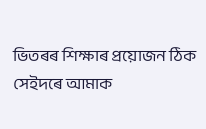ভিতৰৰ শিক্ষাৰ প্ৰয়োজন ঠিক সেইদৰে আমাক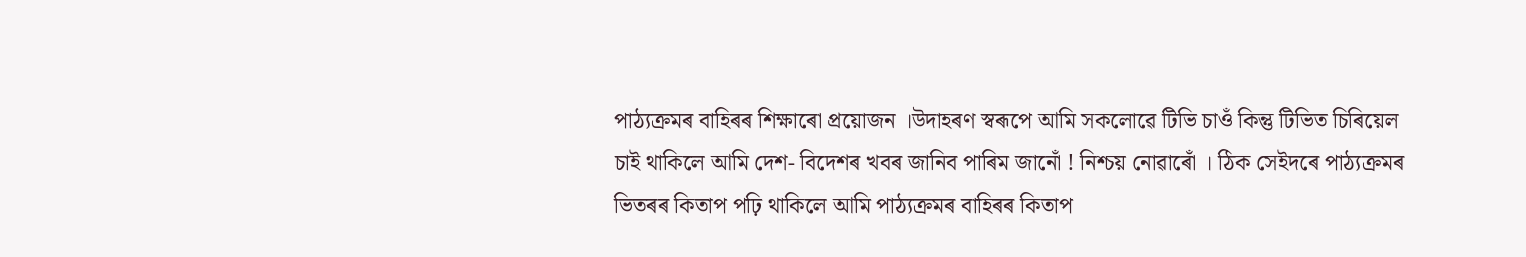পাঠ্যক্ৰমৰ বাহিৰৰ শিক্ষাৰো প্ৰয়োজন ।উদাহৰণ স্বৰূপে আমি সকলোৱে টিভি চাওঁ কিন্তু টিভিত চিৰিয়েল চাই থাকিলে আমি দেশ- বিদেশৰ খবৰ জানিব পাৰিম জানোঁ ! নিশ্চয় নোৱাৰোঁ । ঠিক সেইদৰে পাঠ্যক্ৰমৰ ভিতৰৰ কিতাপ পঢ়ি থাকিলে আমি পাঠ্যক্ৰমৰ বাহিৰৰ কিতাপ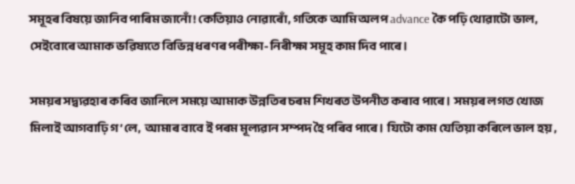সমূহৰ বিষয়ে জানিব পাৰিম জানোঁ ! কেতিয়াও নোৱাৰোঁ, গতিকে আমি অলপ advance কৈ পঢ়ি থোৱাটো ভাল, সেইবোৰে আমাক ভৱিষ্যতে বিভিন্ন ধৰণৰ পৰীক্ষা-নিৰীক্ষা সমূহ কাম দিব পাৰে।

সময়ৰ সদ্ব্যৱহাৰ কৰিব জানিলে সময়ে আমাক উন্নতিৰ চৰম শিখৰত উপনীত কৰাব পাৰে।  সময়ৰ লগত খোজ মিলাই আগবাঢ়ি গ’লে,  আমাৰ বাবে ই পৰম মূল্যৱান সম্পদ হৈ পৰিব পাৰে।  যিটো কাম যেতিয়া কৰিলে ভাল হয় ,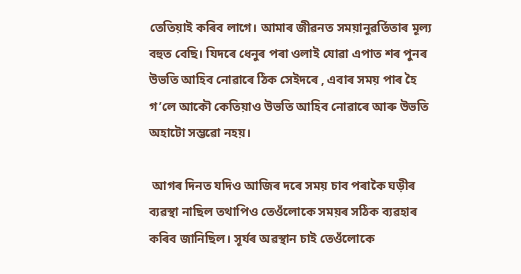তেতিয়াই কৰিব লাগে। আমাৰ জীৱনত সময়ানুৱৰ্তিতাৰ মূল্য বহুত বেছি। যিদৰে ধেনুৰ পৰা ওলাই যোৱা এপাত শৰ পুনৰ উভতি আহিব নোৱাৰে ঠিক সেইদৰে , এবাৰ সময় পাৰ হৈ গ’লে আকৌ কেতিয়াও উভতি আহিব নোৱাৰে আৰু উভতি অহাটো সম্ভৱো নহয়।

 আগৰ দিনত যদিও আজিৰ দৰে সময় চাব পৰাকৈ ঘড়ীৰ ব্যৱস্থা নাছিল তথাপিও তেওঁলোকে সময়ৰ সঠিক ব্যৱহাৰ কৰিব জানিছিল। সূৰ্যৰ অৱস্থান চাই তেওঁলোকে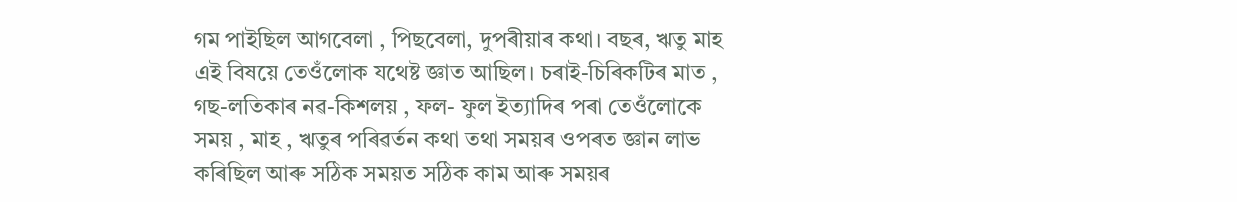গম পাইছিল আগবেলা , পিছবেলা, দুপৰীয়াৰ কথা। বছৰ, ঋতু মাহ এই বিষয়ে তেওঁলোক যথেষ্ট জ্ঞাত আছিল। চৰাই-চিৰিকটিৰ মাত , গছ-লতিকাৰ নৱ-কিশলয় , ফল- ফুল ইত্যাদিৰ পৰা তেওঁলোকে সময় , মাহ , ঋতুৰ পৰিৱৰ্তন কথা তথা সময়ৰ ওপৰত জ্ঞান লাভ কৰিছিল আৰু সঠিক সময়ত সঠিক কাম আৰু সময়ৰ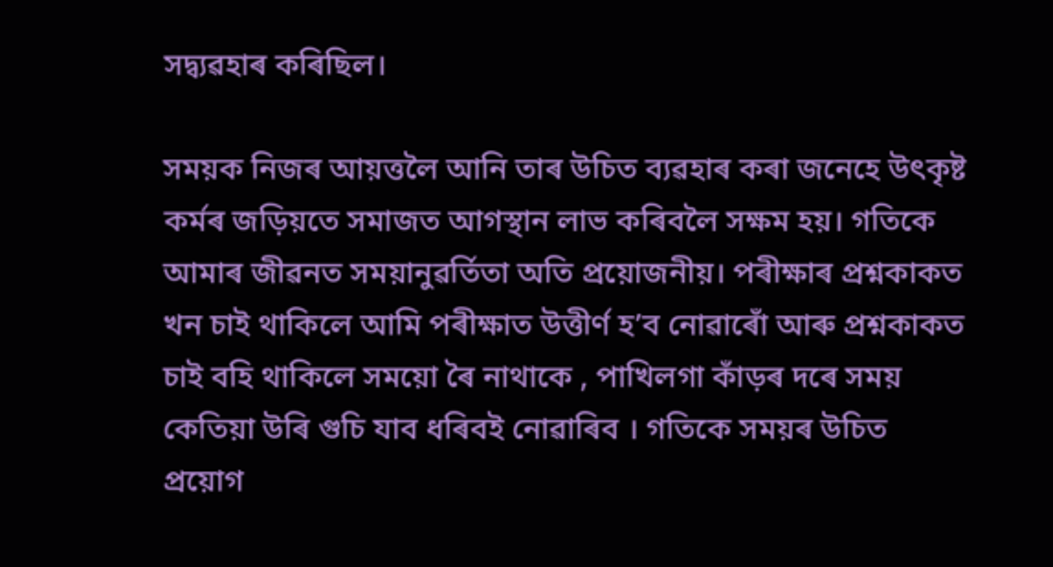সদ্ব্যৱহাৰ কৰিছিল।

সময়ক নিজৰ আয়ত্তলৈ আনি তাৰ উচিত ব্যৱহাৰ কৰা জনে‌হে উৎকৃষ্ট কৰ্মৰ জড়িয়তে সমাজত আগস্থান লাভ কৰিবলৈ সক্ষম হয়। গতিকে আমাৰ জীৱনত সময়ানুৱৰ্তিতা অতি প্ৰয়োজনীয়। পৰীক্ষাৰ প্ৰশ্নকাকত খন চাই থাকিলে আমি পৰীক্ষাত উত্তীৰ্ণ হ’ব নোৱাৰোঁ আৰু প্ৰশ্নকাকত চাই বহি থাকিলে সময়ো ৰৈ নাথাকে , পাখিলগা কাঁড়ৰ দৰে সময় কেতিয়া উৰি গুচি যাব ধৰিবই নোৱাৰিব । গতিকে সময়ৰ উচিত প্ৰয়োগ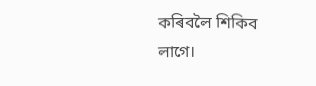কৰিবলৈ শিকিব লাগে।